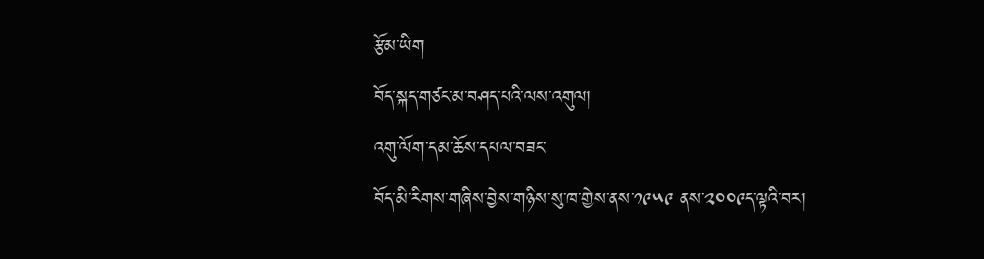རྩོམ་ཡིག
བོད་སྐད་གཙང་མ་བཤད་པའི་ལས་འགུལ།
འགུ་ལོག་དམ་ཆོས་དཔལ་བཟང་
བོད་མི་རིགས་གཞིས་བྱེས་གཉིས་སུ་ཁ་གྱེས་ནས་༡༩༥༩ ནས་༢༠༠༩ད་ལྟའི་བར།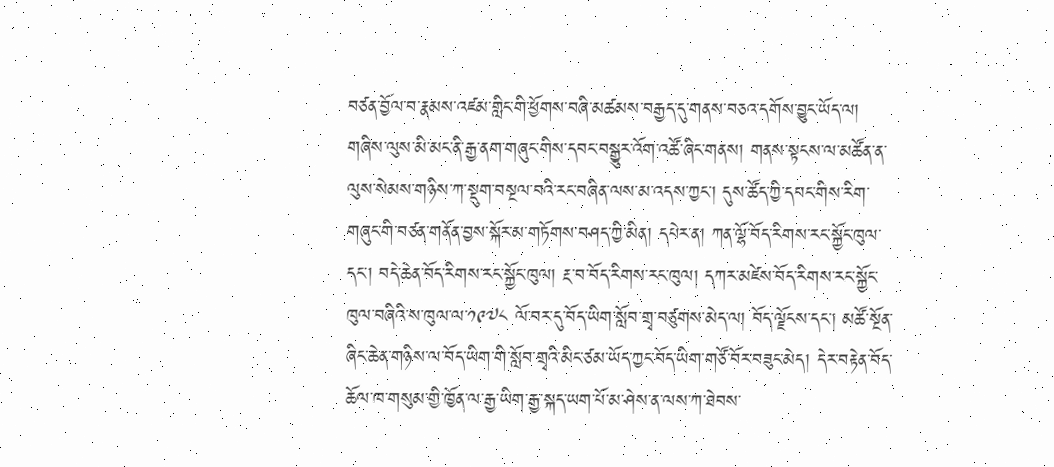བཙན་བྱོལ་བ་རྣམས་འཛམ་གླིང་གི་ཕྱོགས་བཞི་མཚམས་བརྒྱད་དུ་གནས་བཅའ་དགོས་བྱུང་ཡོད་ལ། གཞིས་ལུས་མི་མང་ནི་རྒྱ་ནག་གཞུང་གིས་དབང་བསྒྱུར་འོག་འཚོ་ཞིང་གནས། གནས་སྟངས་ལ་མཚོན་ན་ལུས་སེམས་གཉིས་ཀ་སྡུག་བསྔལ་བའི་རང་བཞིན་ལས་མ་འདས་ཀྱང་། དུས་ཚོད་ཀྱི་དབང་གིས་རིག་གཞུང་གི་བཙན་གནོན་བྱས་སྐོར་མ་གཏོགས་བཤད་ཀྱི་མིན། དཔེར་ན། ཀན་ལྷོ་བོད་རིགས་རང་སྐྱོང་ཁུལ་དང་། བདེ་ཆེན་བོད་རིགས་རང་སྐྱོང་ཁུལ། རྔ་བ་བོད་རིགས་རང་ཁུལ། དཀར་མཛེས་བོད་རིགས་རང་སྐྱོང་ཁུལ་བཞིའི་ས་ཁུལ་ལ་༡༩༧༨ ལོ་བར་དུ་བོད་ཡིག་སློབ་གྲྭ་བཙུགས་མེད་ལ། བོད་ལྗོངས་དང་། མཚོ་སྔོན་ཞིང་ཆེན་གཉིས་ལ་བོད་ཡིག་གི་སློབ་གྲྭའི་མིང་ཙམ་ཡོད་ཀྱང་བོད་ཡིག་གཙོ་བོར་བཟུང་མེད། དེར་བརྟེན་བོད་ཆོལ་ཁ་གསུམ་གྱི་ཁྱོན་ལ་རྒྱ་ཡིག་རྒྱ་སྐད་ཡག་པོ་མ་ཤེས་ན་ལས་ཀ་ཐེབས་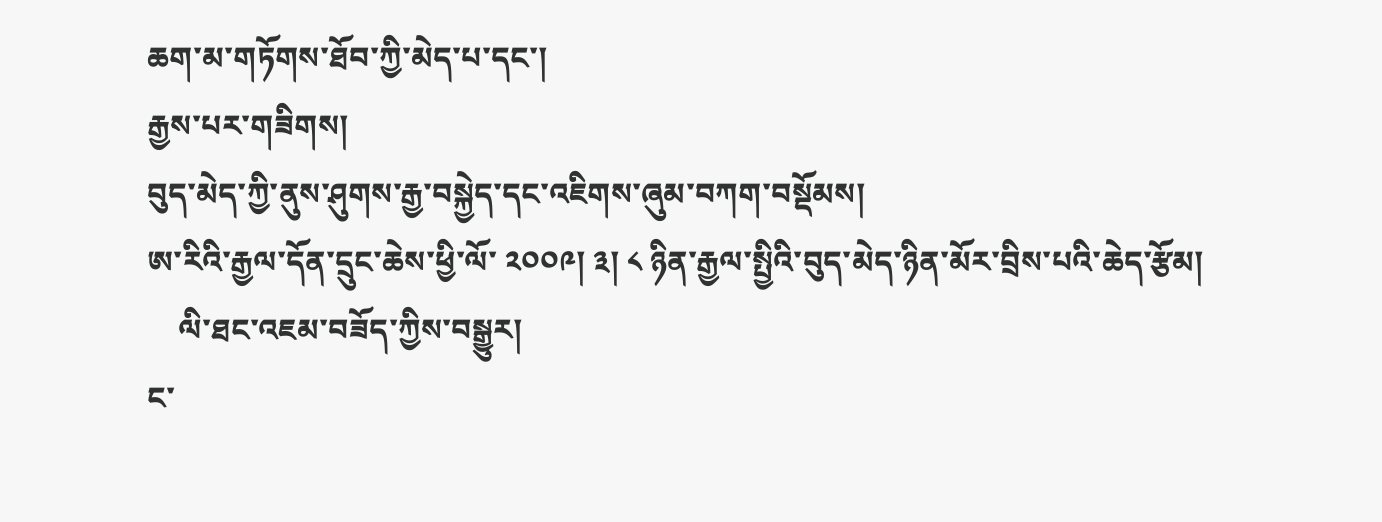ཆག་མ་གཏོགས་ཐོབ་ཀྱི་མེད་པ་དང་།
རྒྱས་པར་གཟིགས།
བུད་མེད་ཀྱི་ནུས་ཤུགས་རྒྱ་བསྐྱེད་དང་འཇིགས་ཞུམ་བཀག་བསྡོམས།
ཨ་རིའི་རྒྱལ་དོན་དྲུང་ཆེས་ཕྱི་ལོ་ ༢༠༠༩། ༣། ༨ ཉིན་རྒྱལ་སྤྱིའི་བུད་མེད་ཉིན་མོར་བྲིས་པའི་ཆེད་རྩོམ།
    ལི་ཐང་འཇམ་བཟོད་ཀྱིས་བསྒྱུར།
ང་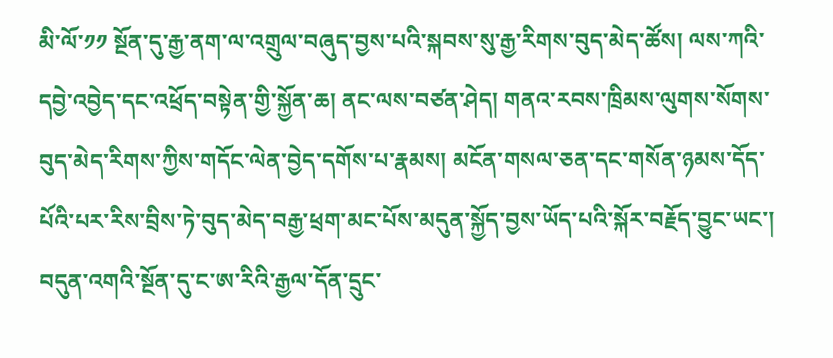མི་ལོ་༡༡ སྔོན་དུ་རྒྱ་ནག་ལ་འགྲུལ་བཞུད་བྱས་པའི་སྐབས་སུ་རྒྱ་རིགས་བུད་མེད་ཚོས། ལས་ཀའི་དབྱེ་འབྱེད་དང་འཕྲོད་བསྟེན་གྱི་སྐྱོན་ཆ། ནང་ལས་བཙན་ཤེད། གནའ་རབས་ཁྲིམས་ལུགས་སོགས་བུད་མེད་རིགས་ཀྱིས་གདོང་ལེན་བྱེད་དགོས་པ་རྣམས། མངོན་གསལ་ཅན་དང་གསོན་ཉམས་དོད་པོའི་པར་རིས་བྲིས་ཏེ་བུད་མེད་བརྒྱ་ཕྲག་མང་པོས་མདུན་སྐྱོད་བྱས་ཡོད་པའི་སྐོར་བརྗོད་བྱུང་ཡང་། བདུན་འགའི་སྔོན་དུ་ང་ཨ་རིའི་རྒྱལ་དོན་དྲུང་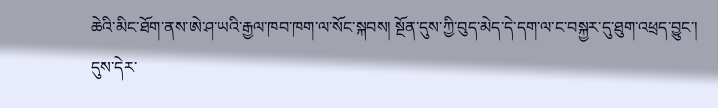ཆེའི་མིང་ཐོག་ནས་ཨེ་ཤ་ཡའི་རྒྱལ་ཁབ་ཁག་ལ་སོང་སྐབས། སྔོན་དུས་ཀྱི་བུད་མེད་དེ་དག་ལ་ང་བསྐྱར་དུ་ཐུག་འཕྲད་བྱུང་། དུས་དེར་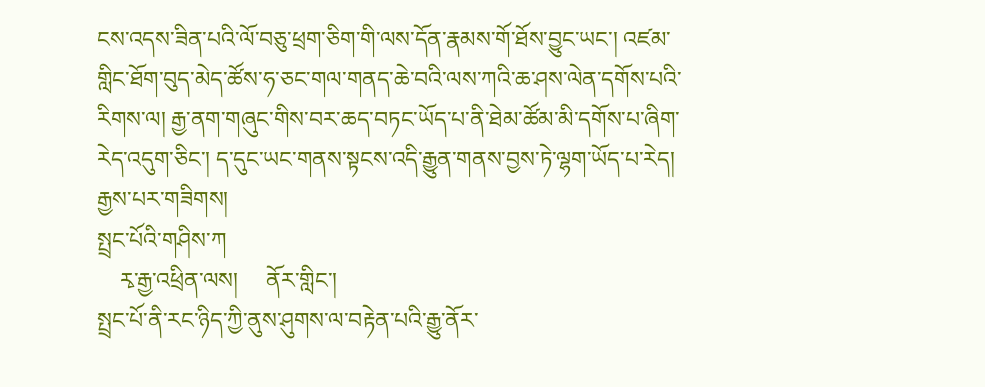ངས་འདས་ཟིན་པའི་ལོ་བཅུ་ཕྲག་ཅིག་གི་ལས་དོན་རྣམས་གོ་ཐོས་བྱུང་ཡང་། འཛམ་གླིང་ཐོག་བུད་མེད་ཚོས་ཧ་ཅང་གལ་གནད་ཆེ་བའི་ལས་ཀའི་ཆ་ཤས་ལེན་དགོས་པའི་རིགས་ལ། རྒྱ་ནག་གཞུང་གིས་བར་ཆད་བཏང་ཡོད་པ་ནི་ཐེམ་ཚོམ་མི་དགོས་པ་ཞིག་རེད་འདུག་ཅིང་། ད་དུང་ཡང་གནས་སྟངས་འདི་རྒྱུན་གནས་བྱས་ཏེ་ལྷག་ཡོད་པ་རེད།
རྒྱས་པར་གཟིགས།
སྤྲང་པོའི་གཤིས་ཀ
    རྭ་རྒྱ་འཕྲིན་ལས།     ནོར་གླིང་།
སྤྲང་པོ་ནི་རང་ཉིད་ཀྱི་ནུས་ཤུགས་ལ་བརྟེན་པའི་རྒྱུ་ནོར་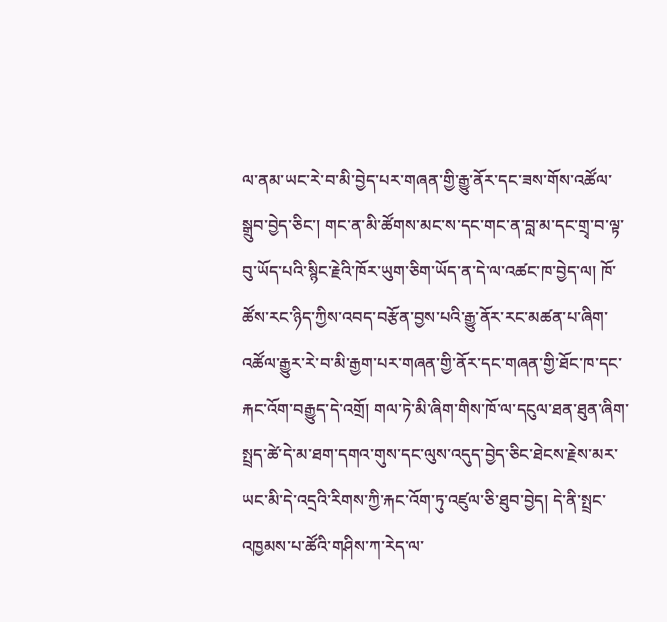ལ་ནམ་ཡང་རེ་བ་མི་བྱེད་པར་གཞན་གྱི་རྒྱུ་ནོར་དང་ཟས་གོས་འཚོལ་སྒྲུབ་བྱེད་ཅིང་། གང་ན་མི་ཚོགས་མང་ས་དང་གང་ན་བླ་མ་དང་གྲྭ་བ་ལྟ་བུ་ཡོད་པའི་སྙིང་རྗེའི་ཁོར་ཡུག་ཅིག་ཡོད་ན་དེ་ལ་འཚང་ཁ་བྱེད་ལ། ཁོ་ཚོས་རང་ཉིད་ཀྱིས་འབད་བརྩོན་བྱས་པའི་རྒྱུ་ནོར་རང་མཚན་པ་ཞིག་འཚོལ་རྒྱུར་རེ་བ་མི་རྒྱག་པར་གཞན་གྱི་ནོར་དང་གཞན་གྱི་ཐོང་ཁ་དང་རྐང་འོག་བརྒྱུད་དེ་འགྲོ། གལ་ཏེ་མི་ཞིག་གིས་ཁོ་ལ་དངུལ་ཐན་ཐུན་ཞིག་སྤྲད་ཚེ་དེ་མ་ཐག་དགའ་གུས་དང་ལུས་འདུད་བྱེད་ཅིང་ཐེངས་རྗེས་མར་ཡང་མི་དེ་འདྲའི་རིགས་ཀྱི་རྐང་འོག་ཏུ་འཛུལ་ཅི་ཐུབ་བྱེད། དེ་ནི་སྤྲང་འཁྱམས་པ་ཚོའི་གཤིས་ཀ་རེད་ལ་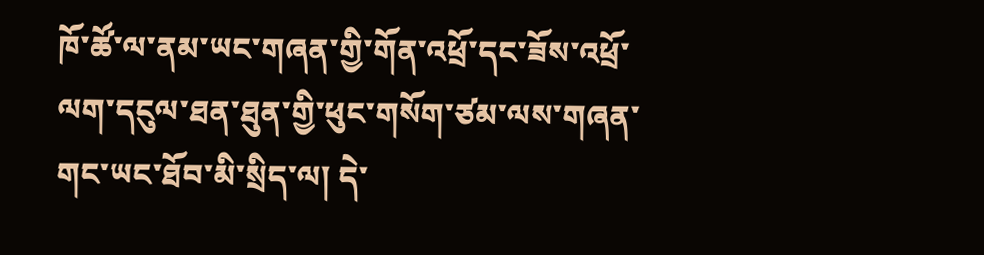ཁོ་ཚོ་ལ་ནམ་ཡང་གཞན་གྱི་གོན་འཕྲོ་དང་ཟོས་འཕྲོ་ལག་དངུལ་ཐན་ཐུན་གྱི་ཕུང་གསོག་ཙམ་ལས་གཞན་གང་ཡང་ཐོབ་མི་སྲིད་ལ། དེ་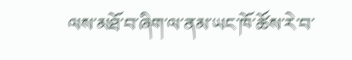ལས་མཐོ་བ་ཞིག་ལ་ནམ་ཡང་ཁོ་ཚོས་རེ་བ་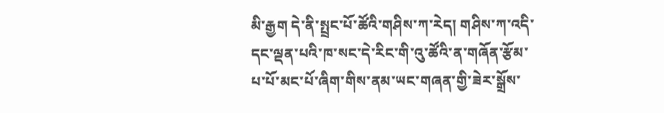མི་རྒྱག དེ་ནི་སྤྲང་པོ་ཚོའི་གཤིས་ཀ་རེད། གཤིས་ཀ་འདི་དང་ལྡན་པའི་ཁ་སང་དེ་རིང་གི་འུ་ཚོའི་ན་གཞོན་རྩོམ་པ་པོ་མང་པོ་ཞིག་གིས་ནམ་ཡང་གཞན་གྱི་ཟེར་སྒྲོས་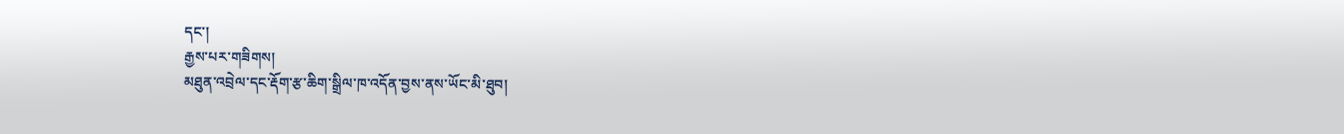དང་།
རྒྱས་པར་གཟིགས།
མཐུན་འབྲེལ་དང་རྡོག་རྩ་ཆིག་སྒྲིལ་ཁ་འདོན་བྱས་ནས་ཡོང་མི་ཐུབ།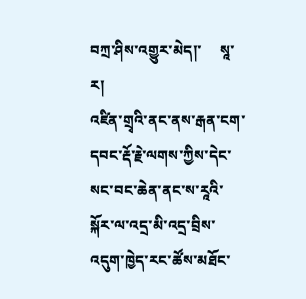བཀྲ་ཤིས་འགྱུར་མེད།་     སཱ་ར།
འཛིན་གྲྭའི་ནང་ནས་རྒན་ངག་དབང་རྡོ་རྗེ་ལགས་ཀྱིས་དེང་སང་བང་ཆེན་ནང་ས་རཱའི་སྐོར་ལ་འདྲ་མི་འདྲ་བྲིས་འདུག་ཁྱེད་རང་ཚོས་མཐོང་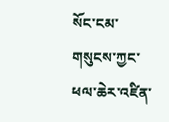སོང་ངམ་གསུངས་ཀྱང་ཕལ་ཆེར་འཛིན་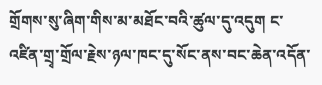གྲོགས་སུ་ཞིག་གིས་མ་མཐོང་བའི་ཚུལ་དུ་འདུག ང་འཛིན་གྲྭ་གྲོལ་རྗེས་ཉལ་ཁང་དུ་སོང་ནས་བང་ཆེན་འདོན་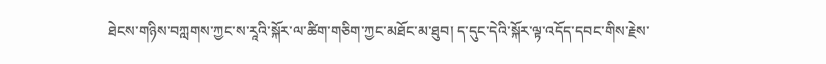ཐེངས་གཉིས་བཀླགས་ཀྱང་ས་རཱའི་སྐོར་ལ་ཚིག་གཅིག་ཀྱང་མཐོང་མ་ཐུབ། ད་དུང་དེའི་སྐོར་ལྟ་འདོད་དབང་གིས་རྗེས་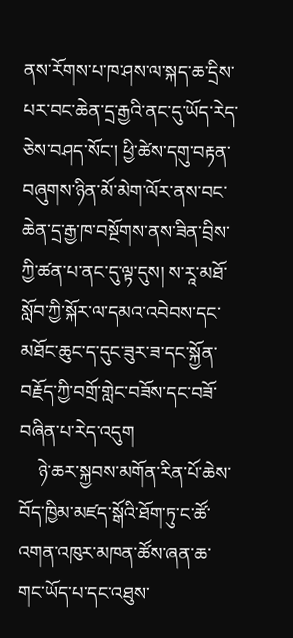ནས་རོགས་པ་ཁ་ཤས་ལ་སྐད་ཆ་དྲིས་པར་བང་ཆེན་དྲ་རྒྱའི་ནང་དུ་ཡོད་རེད་ཅེས་བཤད་སོང་། ཕྱི་ཚེས་དགུ་བརྟན་བཞུགས་ཉིན་མོ་མེག་ལོར་ནས་བང་ཆེན་དྲ་རྒྱ་ཁ་བསྔོགས་ནས་ཟིན་བྲིས་ཀྱི་ཚན་པ་ནང་དུ་ལྟ་དུས། ས་རཱ་མཐོ་སློབ་ཀྱི་སྐོར་ལ་དམའ་འབེབས་དང་མཐོང་ཆུང་ད་དུང་ཟུར་ཟ་དང་སྐྱོན་བརྗོད་ཀྱི་བགྲོ་གླེང་བཟོས་དང་བཟོ་བཞིན་པ་རེད་འདུག
    ཉེ་ཆར་སྐྱབས་མགོན་རིན་པོ་ཆེས་བོད་ཁྱིམ་མཛད་སྒོའི་ཐོག་ཏུ་ང་ཚོ་འགན་འཁུར་མཁན་ཚོས་ཞན་ཆ་གང་ཡོད་པ་དང་འཐུས་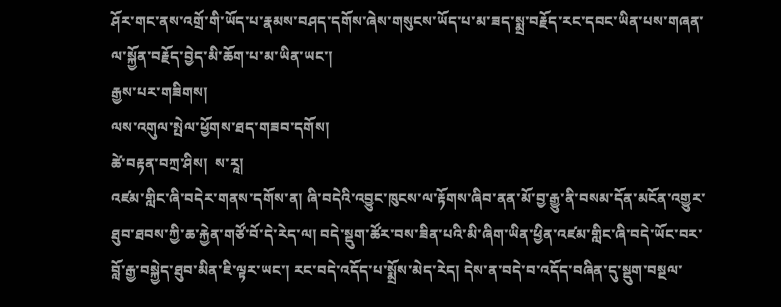ཤོར་གང་ནས་འགྲོ་གི་ཡོད་པ་རྣམས་བཤད་དགོས་ཞེས་གསུངས་ཡོད་པ་མ་ཟད་སྨྲ་བརྗོད་རང་དབང་ཡིན་པས་གཞན་ལ་སྐྱོན་བརྗོད་བྱེད་མི་ཆོག་པ་མ་ཡིན་ཡང་།
རྒྱས་པར་གཟིགས།
ལས་འགུལ་སྤེལ་ཕྱོགས་ཐད་གཟབ་དགོས།
ཚེ་བརྟན་བཀྲ་ཤིས།  ས་རཱ།
འཛམ་གླིང་ཞི་བདེར་གནས་དགོས་ན། ཞི་བདེའི་འབྱུང་ཁུངས་ལ་རྟོགས་ཞིབ་ནན་མོ་བྱ་རྒྱུ་ནི་བསམ་དོན་མངོན་འགྱུར་ཐུབ་ཐབས་ཀྱི་ཆ་རྐྱེན་གཙོ་བོ་དེ་རེད་ལ། བདེ་སྡུག་ཚོར་བས་ཟིན་པའི་མི་ཞིག་ཡིན་ཕྱིན་འཛམ་གླིང་ཞི་བདེ་ཡོང་བར་བློ་རྒྱ་བསྐྱེད་ཐུབ་མིན་ཇི་ལྟར་ཡང་། རང་བདེ་འདོད་པ་སྨྲོས་མེད་རེད། དེས་ན་བདེ་བ་འདོད་བཞིན་དུ་སྡུག་བསྔལ་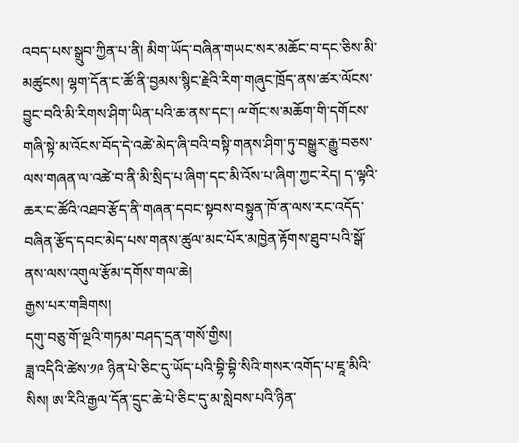འབད་པས་སྒྲུབ་ཀྱིན་པ་ནི། མིག་ཡོད་བཞིན་གཡང་སར་མཆོང་བ་དང་ཅིས་མི་མཚུངས། ལྷག་དོན་ང་ཚོ་ནི་བྱམས་སྙིང་རྗེའི་རིག་གཞུང་ཁྲོད་ནས་ཚར་ལོངས་བྱུང་བའི་མི་རིགས་ཤིག་ཡིན་པའི་ཆ་ནས་དང་། ྋགོང་ས་མཆོག་གི་དགོངས་གཞི་སྟེ་མ་འོངས་བོད་དེ་འཚེ་མེད་ཞི་བའི་བསྟི་གནས་ཤིག་ཏུ་བསྒྱུར་རྒྱུ་བཅས་ལས་གཞན་ལ་འཚེ་བ་ནི་མི་སྲིད་པ་ཞིག་དང་མི་འོས་པ་ཞིག་ཀྱང་རེད། ད་ལྟའི་ཆར་ང་ཚོའི་འཐབ་རྩོད་ནི་གཞན་དབང་སྟབས་བསྟུན་ཁོ་ན་ལས་རང་འདོད་བཞིན་རྩོད་དབང་མེད་པས་གནས་ཚུལ་མང་པོར་མཁྱེན་རྟོགས་ཐུབ་པའི་སྒོ་ནས་ལས་འགུལ་རྩོམ་དགོས་གལ་ཆེ།
རྒྱས་པར་གཟིགས།
དགུ་བཅུ་གོ་ལྔའི་གཏམ་བཤད་དྲན་གསོ་གྱིས།
ཟླ་འདིའི་ཚེས་༡༩ ཉིན་པེ་ཅིང་དུ་ཡོད་པའི་བྷི་བྷི་སིའི་གསར་འགོད་པ་ཇཱ་མིའི་སིས། ཨ་རིའི་རྒྱལ་དོན་དྲུང་ཆེ་པེ་ཅིང་དུ་མ་སླེབས་པའི་ཉིན་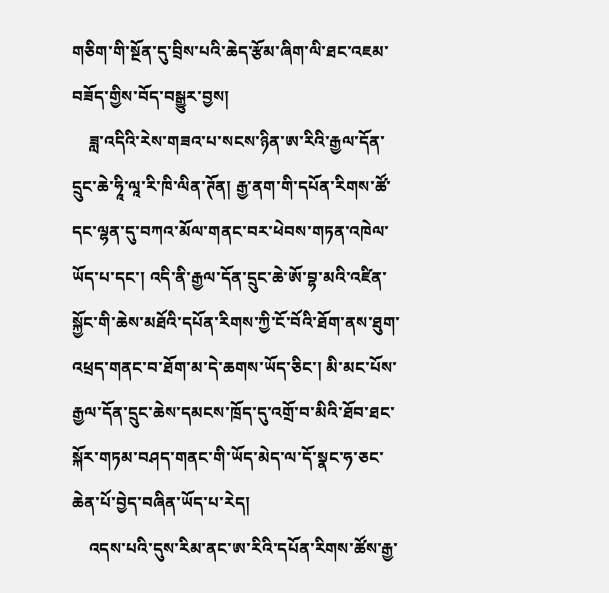གཅིག་གི་སྔོན་དུ་བྲིས་པའི་ཆེད་རྩོམ་ཞིག་ལི་ཐང་འཇམ་བཟོད་གྱིས་བོད་བསྒྱུར་བྱས།
    ཟླ་འདིའི་རེས་གཟའ་པ་སངས་ཉིན་ཨ་རིའི་རྒྱལ་དོན་དྲུང་ཆེ་ཧཱི་ལཱ་རི་ཁི་ལིན་ཊོན། རྒྱ་ནག་གི་དཔོན་རིགས་ཚོ་དང་ལྷན་དུ་བཀའ་མོལ་གནང་བར་ཕེབས་གཏན་འཁེལ་ཡོད་པ་དང་། འདི་ནི་རྒྱལ་དོན་དྲུང་ཆེ་ཨོ་བྷ་མའི་འཛིན་སྐྱོང་གི་ཆེས་མཐོའི་དཔོན་རིགས་ཀྱི་ངོ་བོའི་ཐོག་ནས་ཐུག་འཕྲད་གནང་བ་ཐོག་མ་དེ་ཆགས་ཡོད་ཅིང་། མི་མང་པོས་རྒྱལ་དོན་དྲུང་ཆེས་དམངས་ཁྲོད་དུ་འགྲོ་བ་མིའི་ཐོབ་ཐང་སྐོར་གཏམ་བཤད་གནང་གི་ཡོད་མེད་ལ་དོ་སྣང་ཧ་ཅང་ཆེན་པོ་བྱེད་བཞིན་ཡོད་པ་རེད།
    འདས་པའི་དུས་རིམ་ནང་ཨ་རིའི་དཔོན་རིགས་ཚོས་རྒྱ་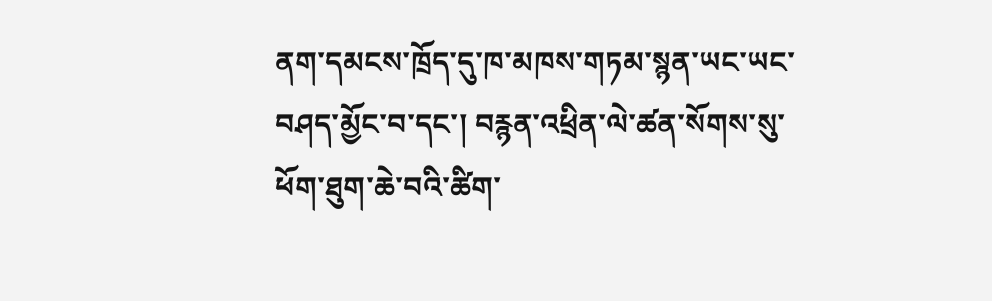ནག་དམངས་ཁྲོད་དུ་ཁ་མཁས་གཏམ་སྙན་ཡང་ཡང་བཤད་མྱོང་བ་དང་། བརྙན་འཕྲིན་ལེ་ཚན་སོགས་སུ་ཕོག་ཐུག་ཆེ་བའི་ཚིག་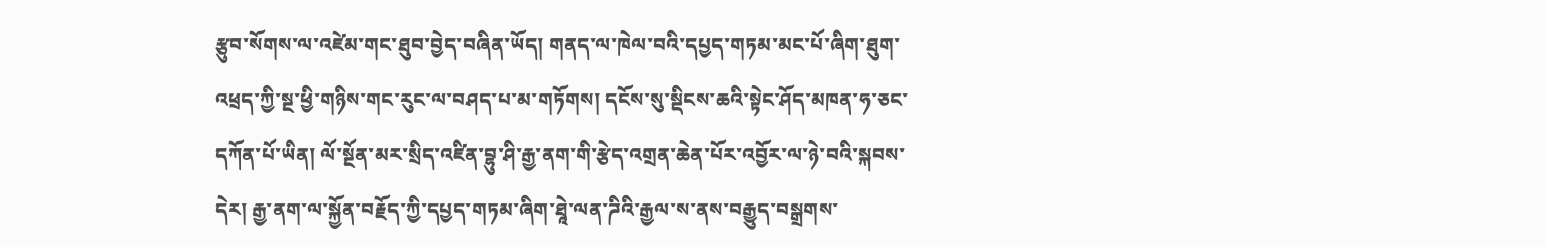རྩུབ་སོགས་ལ་འཛེམ་གང་ཐུབ་བྱེད་བཞིན་ཡོད། གནད་ལ་ཁེལ་བའི་དཔྱད་གཏམ་མང་པོ་ཞིག་ཐུག་འཕྲད་ཀྱི་སྔ་ཕྱི་གཉིས་གང་རུང་ལ་བཤད་པ་མ་གཏོགས། དངོས་སུ་སྡིངས་ཆའི་སྟེང་ཤོད་མཁན་ཧ་ཅང་དཀོན་པོ་ཡིན། ལོ་སྔོན་མར་སྲིད་འཛིན་བྷུ་ཤི་རྒྱ་ནག་གི་རྩེད་འགྲན་ཆེན་པོར་འབྱོར་ལ་ཉེ་བའི་སྐབས་དེར། རྒྱ་ནག་ལ་སྐྱོན་བརྗོད་ཀྱི་དཔྱད་གཏམ་ཞིག་ཐཱེ་ལན་ཌིའི་རྒྱལ་ས་ནས་བརྒྱུད་བསྒྲགས་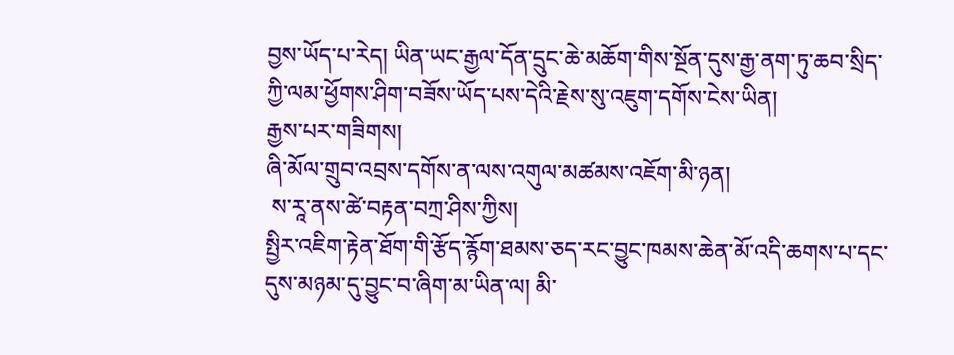བྱས་ཡོད་པ་རེད། ཡིན་ཡང་རྒྱལ་དོན་དྲུང་ཆེ་མཆོག་གིས་སྔོན་དུས་རྒྱ་ནག་ཏུ་ཆབ་སྲིད་ཀྱི་ལམ་ཕྱོགས་ཤིག་བཟོས་ཡོད་པས་དེའི་རྗེས་སུ་འཇུག་དགོས་ངེས་ཡིན།
རྒྱས་པར་གཟིགས།
ཞི་མོལ་གྲུབ་འབྲས་དགོས་ན་ལས་འགུལ་མཚམས་འཇོག་མི་ཉན།
 ས་རཱ་ནས་ཚེ་བརྟན་བཀྲ་ཤིས་ཀྱིས།
སྤྱིར་འཇིག་རྟེན་ཐོག་གི་རྩོད་རྙོག་ཐམས་ཅད་རང་བྱུང་ཁམས་ཆེན་མོ་འདི་ཆགས་པ་དང་དུས་མཉམ་དུ་བྱུང་བ་ཞིག་མ་ཡིན་ལ། མི་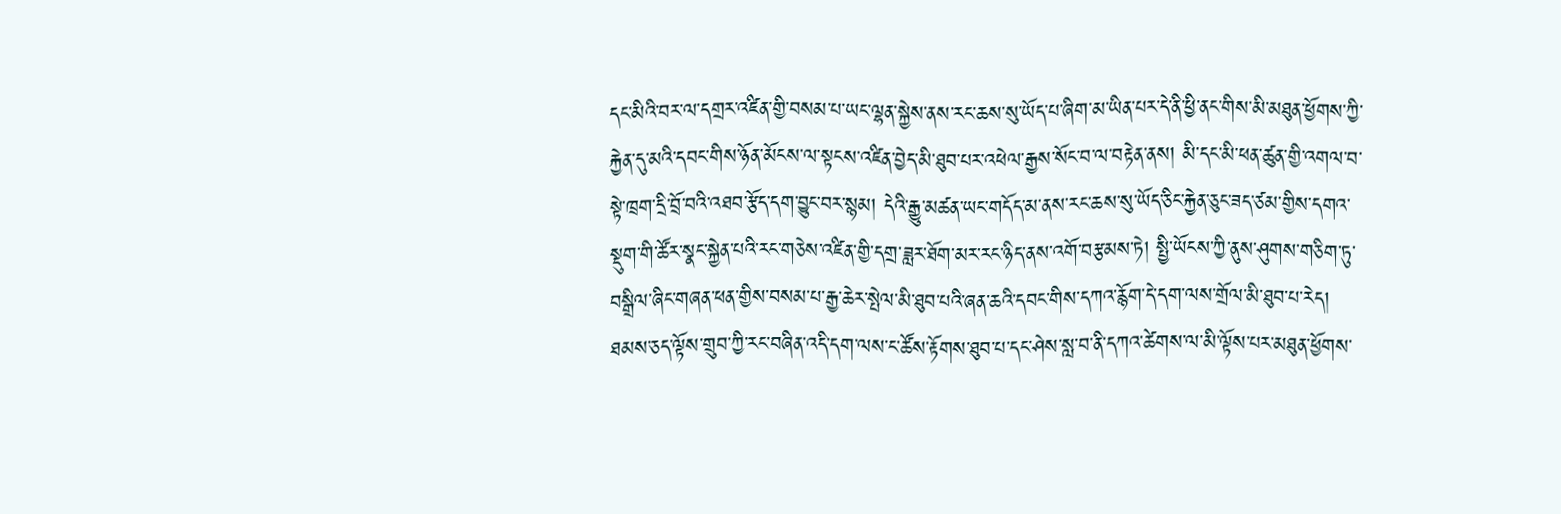དང་མིའི་བར་ལ་དགྲར་འཛིན་གྱི་བསམ་པ་ཡང་ལྷན་སྐྱེས་ནས་རང་ཆས་སུ་ཡོད་པ་ཞིག་མ་ཡིན་པར་དེ་ནི་ཕྱི་ནང་གིས་མི་མཐུན་ཕྱོགས་ཀྱི་རྐྱེན་དུ་མའི་དབང་གིས་ཉོན་མོངས་ལ་སྟངས་འཛིན་བྱེད་མི་ཐུབ་པར་འཕེལ་རྒྱས་སོང་བ་ལ་བརྟེན་ནས། མི་དང་མི་ཕན་ཚུན་གྱི་འགལ་བ་སྟེ་ཁྲག་དྲི་བྲོ་བའི་འཐབ་རྩོད་དག་བྱུང་བར་སྙམ། དེའི་རྒྱུ་མཚན་ཡང་གདོད་མ་ནས་རང་ཆས་སུ་ཡོད་ཅིང་རྐྱེན་ཅུང་ཟད་ཙམ་གྱིས་དགའ་སྡུག་གི་ཚོར་སྣང་སྐྱེན་པའི་རང་གཅེས་འཛིན་གྱི་དགྲ་ཟླར་ཐོག་མར་རང་ཉིད་ནས་འགོ་བརྩམས་ཏེ། སྤྱི་ཡོངས་ཀྱི་ནུས་ཤུགས་གཅིག་ཏུ་བསྒྲིལ་ཞིང་གཞན་ཕན་གྱིས་བསམ་པ་རྒྱ་ཆེར་སྤེལ་མི་ཐུབ་པའི་ཞན་ཆའི་དབང་གིས་དཀའ་རྙོག་དེ་དག་ལས་གྲོལ་མི་ཐུབ་པ་རེད། ཐམས་ཅད་ལྟོས་གྲུབ་ཀྱི་རང་བཞིན་འདི་དག་ལས་ང་ཚོས་རྟོགས་ཐུབ་པ་དང་ཤེས་སླ་བ་ནི་དཀའ་ཚེགས་ལ་མི་ལྟོས་པར་མཐུན་ཕྱོགས་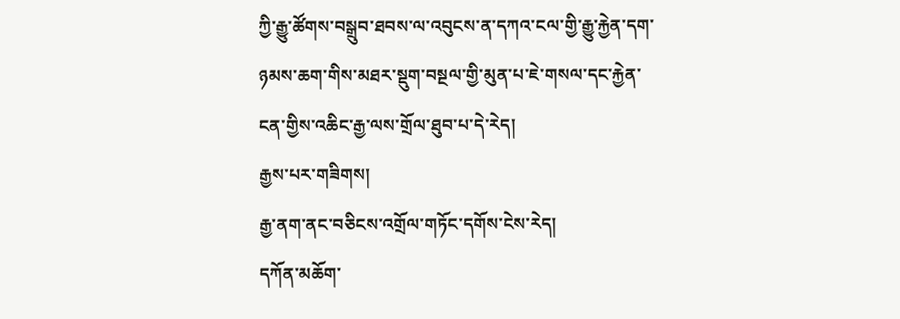ཀྱི་རྒྱུ་ཚོགས་བསྒྲུབ་ཐབས་ལ་འབུངས་ན་དཀའ་ངལ་གྱི་རྒྱུ་རྐྱེན་དག་ཉམས་ཆག་གིས་མཐར་སྡུག་བསྔལ་གྱི་མུན་པ་ཇེ་གསལ་དང་རྐྱེན་ངན་གྱིས་འཆིང་རྒྱ་ལས་གྲོལ་ཐུབ་པ་དེ་རེད།
རྒྱས་པར་གཟིགས།
རྒྱ་ནག་ནང་བཅིངས་འགྲོལ་གཏོང་དགོས་ངེས་རེད།
དཀོན་མཆོག་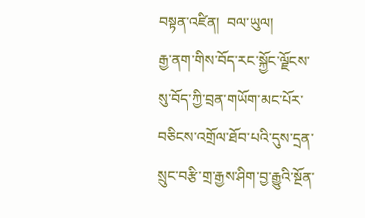བསྟན་འཛིན།  བལ་ཡུལ།
རྒྱ་ནག་གིས་བོད་རང་སྐྱོང་ལྗོངས་སུ་བོད་ཀྱི་བྲན་གཡོག་མང་པོར་བཅིངས་འགྲོལ་ཐོབ་པའི་དུས་དྲན་སྲུང་བརྩི་གྲ་རྒྱས་ཤིག་བྱ་རྒྱུའི་སྔོན་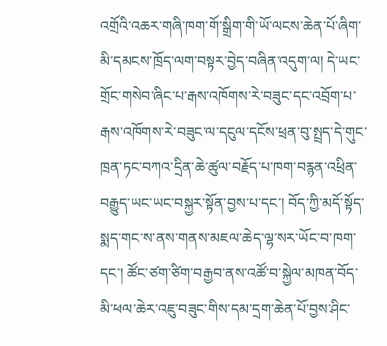འགྲོའི་འཆར་གཞི་ཁག་གོ་སྒྲིག་གི་ཡོ་ལངས་ཆེན་པོ་ཞིག་མི་དམངས་ཁྲོད་ལག་བསྟར་བྱེད་བཞིན་འདུག་ལ། དེ་ཡང་གྲོང་གསེབ་ཞིང་པ་རྒས་འཁོགས་རེ་བཟུང་དང་འབྲོག་པ་རྒས་འཁོགས་རེ་བཟུང་ལ་དངུལ་དངོས་ཕྲན་བུ་སྤྲད་དེ་གུང་ཁྲན་ཏང་བཀའ་དྲིན་ཆེ་ཚུལ་བརྗོད་པ་ཁག་བརྙན་འཕྲིན་བརྒྱུད་ཡང་ཡང་བསྐྱར་སྟོན་བྱས་པ་དང་། བོད་ཀྱི་མདོ་སྟོད་སྨད་གང་ས་ནས་གནས་མཇལ་ཆེད་ལྷ་སར་ཡོང་བ་ཁག་དང་། ཚོང་ཙག་ཙིག་བརྒྱབ་ནས་འཚོ་བ་སྐྱེལ་མཁན་བོད་མི་ཕལ་ཆེར་འཇུ་བཟུང་གིས་དམ་དྲག་ཆེན་པོ་བྱས་ཤིང་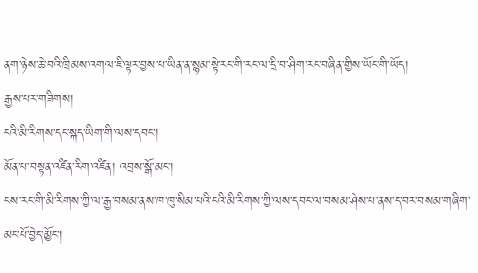ནག་ཉེས་ཆེ་བའི་ཁྲིམས་འགལ་ཇི་ལྟར་བྱས་པ་ཡིན་ན་སྙམ་སྟེ་རང་གི་རང་ལ་དྲི་བ་ཤིག་རང་བཞིན་གྱིས་ཡོང་གི་ཡོད།
རྒྱས་པར་གཟིགས།
ངའི་མི་རིགས་དང་སྐད་ཡིག་གི་ལས་དབང་།
མོན་པ་བསྟན་འཛིན་རིག་འཛིན། འབྲས་སྒོ་མང་།
ངས་རང་གི་མི་རིགས་ཀྱི་ལ་རྒྱ་བསམ་ནས་ཁ་ཁུ་སིམ་པའི་ངའི་མི་རིགས་ཀྱི་ལས་དབང་ལ་བསམ་ཤེས་པ་ནས་ད་བར་བསམ་གཞིག་མང་པོ་བྱེད་མྱོང་།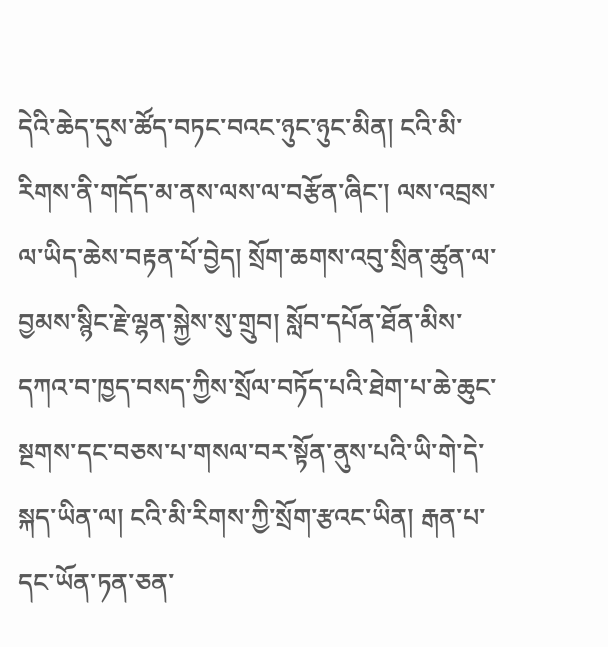དེའི་ཆེད་དུས་ཚོད་བཏང་བའང་ཉུང་ཉུང་མིན། ངའི་མི་རིགས་ནི་གདོད་མ་ནས་ལས་ལ་བརྩོན་ཞིང་། ལས་འབྲས་ལ་ཡིད་ཆེས་བརྟན་པོ་བྱེད། སྲོག་ཆགས་འབུ་སྲིན་ཚུན་ལ་བྱམས་སྙིང་རྗེ་ལྷན་སྐྱེས་སུ་གྲུབ། སློབ་དཔོན་ཐོན་མིས་དཀའ་བ་ཁྱད་བསད་ཀྱིས་སྲོལ་བཏོད་པའི་ཐེག་པ་ཆེ་ཆུང་སྔགས་དང་བཅས་པ་གསལ་བར་སྟོན་ནུས་པའི་ཡི་གེ་དེ་སྐད་ཡིན་ལ། ངའི་མི་རིགས་ཀྱི་སྲོག་རྩའང་ཡིན། རྒན་པ་དང་ཡོན་ཏན་ཅན་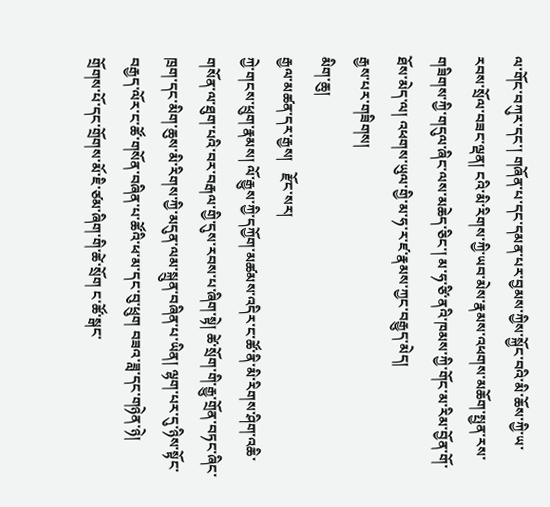ལ་གོང་བཀུར་དང་། གཞོན་པ་དང་དམན་པར་བྱམས་ཀྱིས་སྐྱོང་བའི་མི་ཆོས་ཀྱི་ཡ་རབས་སྲོལ་བཟང་ལྡན། ངའི་མི་རིགས་ཀྱི་ཡབ་མེས་རྣམས་འཕགས་མཆོག་སྤྱན་རས་གཟིགས་ཀྱི་གདུལ་ཞིང་ལས་མཆེད་ཅིང་། མ་ཧ་ཙི་ནའི་ཁམས་ཀྱི་གོང་མ་རིམ་བྱོན་གོ་ཐོས་མེད་ལ། འཕགས་ཡུལ་གྱི་མ་ཧ་ར་ཛ་རྣམས་ཀྱང་བརྒྱུད་མེད།
རྒྱས་པར་གཟིགས།
མིག་ཆུ།
རྒྱལ་མཚན་དར་རྒྱས།   རྫོང་སར།
ཀྱེ་གངས་ཕྲུག་རྣམས། ལོ་རྒྱུས་ཀྱི་དཀྱོག་མཚམས་འདིར་ང་ཚོ་ནི་མི་རིགས་ཤིག་འཆི་གསོན་ལ་ཐུག་པའི་བར་བརྒལ་གྱི་དུས་རབས་པ་ཞིག་སྟེ། ཚེ་སྲོག་གི་རྒྱུ་གྲོན་བཏང་ཞིང་ཁྲག་དང་མིག་ཆུས་མི་རིགས་ཀྱི་མདུན་ལམ་སྐྲུན་བཞིན་པ་ཡིན། ལྷག་པར་དུ་ཉིས་སྟོང་བརྒྱད་ལོར་ང་ཚོ་གསོན་བཞིན་པ་ཚོའི་ཕ་མ་དང་བུ་ཕྲུག བཟའ་ཟླ་དང་གཉེན་ཉེ། གྲོགས་པོ་དང་གྲོགས་མོ་ཇི་ཙམ་ཞིག་གི་ཚེ་སྲོག ང་ཚོ་སྒང་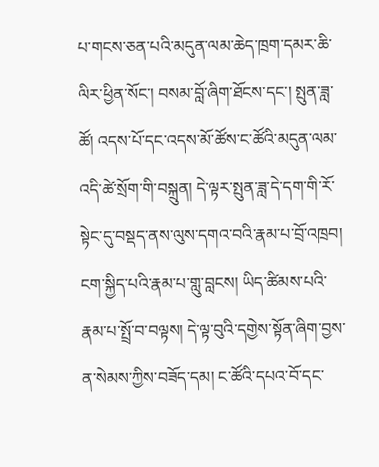པ་གངས་ཅན་པའི་མདུན་ལམ་ཆེད་ཁྲག་དམར་ཆི་ལིར་ཕྱིན་སོང་། བསམ་བློ་ཞིག་ཐོངས་དང་། སྤུན་ཟླ་ཚོ། འདས་པོ་དང་འདས་མོ་ཚོས་ང་ཚོའི་མདུན་ལམ་འདི་ཚེ་སྲོག་གི་བསྐྲུན། དེ་ལྟར་སྤུན་ཟླ་དེ་དག་གི་རོ་སྟེང་དུ་བསྡད་ནས་ལུས་དགའ་བའི་རྣམ་པ་བྲོ་འཁྲབ། ངག་སྐྱིད་པའི་རྣམ་པ་གླུ་བླངས། ཡིད་ཚིམས་པའི་རྣམ་པ་སྤྲོ་བ་བལྟས། དེ་ལྟ་བུའི་དགྱེས་སྟོན་ཞིག་བྱས་ན་སེམས་ཀྱིས་བཟོད་དམ། ང་ཚོའི་དཔའ་བོ་དང་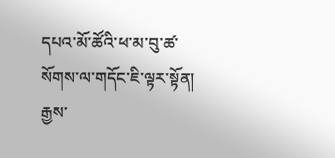དཔའ་མོ་ཚོའི་ཕ་མ་བུ་ཚ་སོགས་ལ་གདོང་ཇི་ལྟར་སྟོན།
རྒྱས་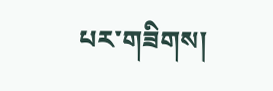པར་གཟིགས།